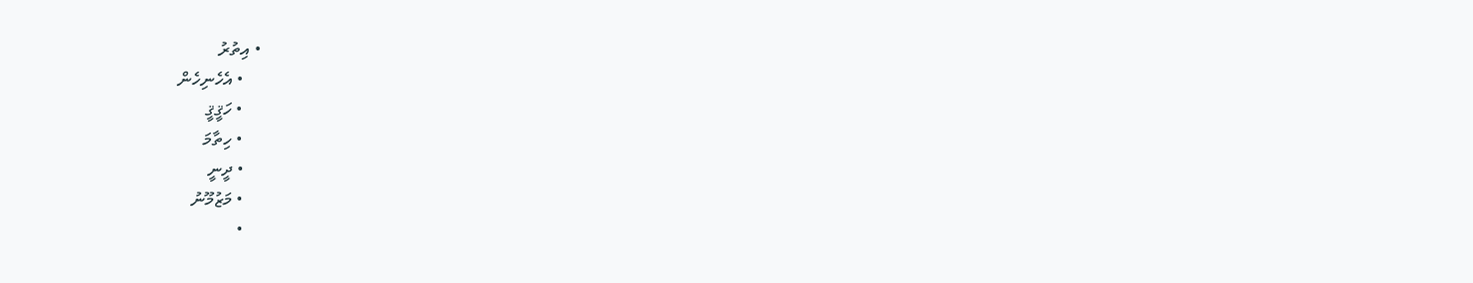• އިތުރު
    • އެހެނިހެން
    • ހަޤީޤީ
    • ހިތާމަ
    • ދީނީ
    • މަޒުމޫނު
    •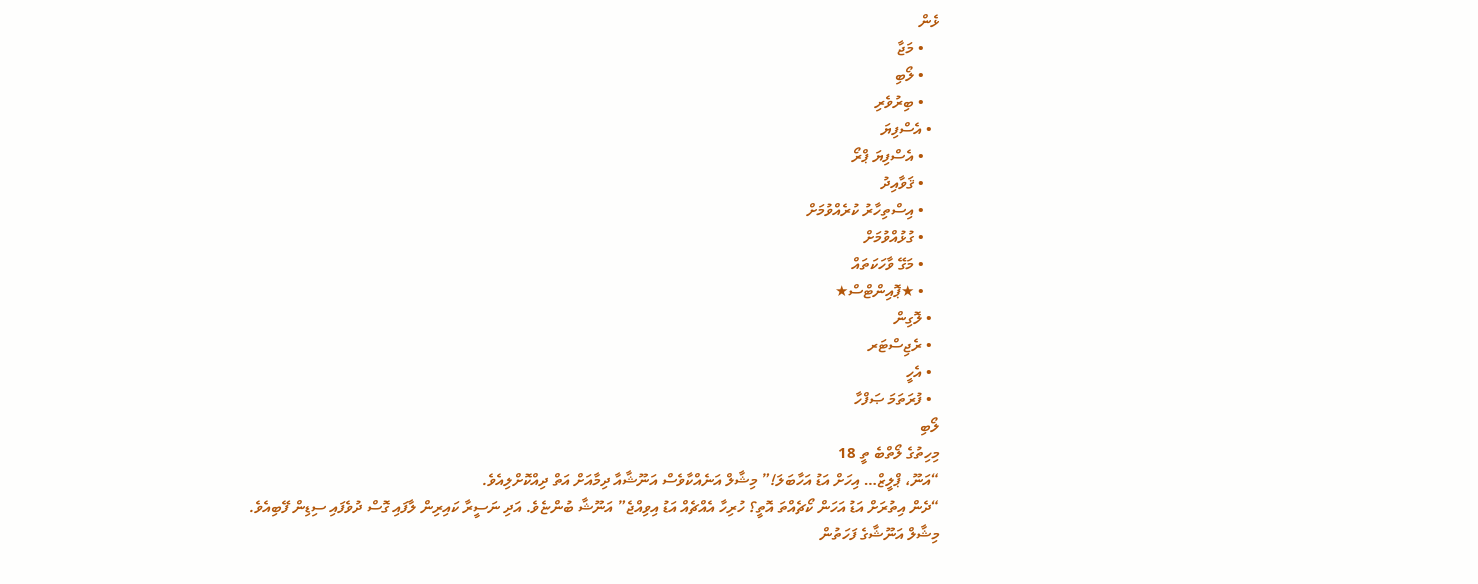ޅެން
    • މަޖާ
    • ލޯބި
    • ބިރުވެރި
  • އެސްފިޔަ
    • އެސްފިޔަ ޕްރޯ
    • ޤަވާއިދު
    • އިސްތިހާރު ކުރެއްވުމަށް
    • ގުޅުއްވުމަށް
    • މަގޭ ވާހަކަތައް
    • ★ޕޮއިންޓްސް★
  • ލޮގިން
  • ރެޖިސްޓަރ
  • އެހީ
  • ފުރަތަމަ ޞަފްހާ
ލޯބި
މިހިތުގެ ލޯތްބެ ތީ 18
“އަނޫ، ޕްލީޒް… އިހަށް އަޑު އަހާބަލަ!” މިޝާލް އަނެއްކާވެސް އަނޫޝާއާ ދިމާއަށް އަތް ދިއްކޮށްލިއެވެ.
“ދެން އިތުރަށް އަޑު އަހަން ކޯޗެއްތަ އޮތީ؟ ހުރިހާ އެއްޗެއް އަޑު އިވިއްޖެ” އަނޫޝާ ބުންޏެވެ. އަދި ނަސީރާ ކައިރިން ލާފައި ގޮސް ދުވެފައި ސިޑިން ފޭބިއެވެ.
މިޝާލް އަނޫޝާގެ ފަހަތުން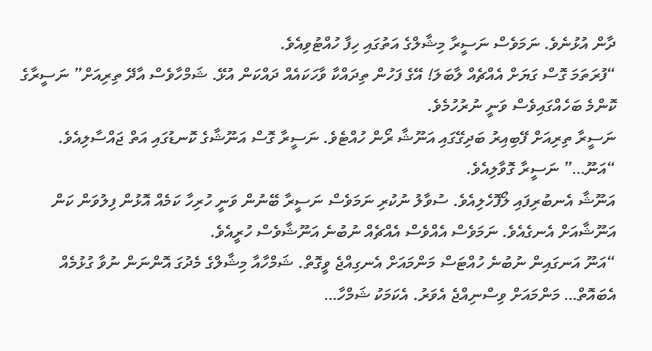ދާން އުޅުނެވެ. ނަމަވެސް ނަސީރާ މިޝާލްގެ އަތުގައި ހިފާ ހުއްޓުވިއެވެ.
“ފުރަތަމަ ގޮސް ގަޔަށް އެއްޗެއް ލާބަލަ! އޭގެ ފަހުން ތިދައްކާ ވާހަކައެއް ދައްކަން އުޅޭ. ޝަމްހާވެސް އާދޭ ތިރިއަށް” ނަސީރާގެ ކޮންމެ ބަހެއްގައިވެސް ވަނީ ނުރުހުމެވެ.
ނަސީރާ ތިރިއަށް ފޭބިއިރު ބަދިގޭގައި އަނޫޝާ ރޯން ހުއްޓެވެ. ނަސީރާ ގޮސް އަނޫޝާގެ ކޮނޑުގައި އަތް ޖައްސާލިއެވެ.
“އަނޫ…” ނަސީރާ ގޮވާލިއެވެ.
އަނޫޝާ އެނބުރިފައި ލޯފޮހެލިއެވެ. ސުވާލު ނުކުރި ނަމަވެސް ނަސީރާ ބޭނުން ވަނީ ހުރިހާ ކަމެއް އޮޅުން ފިލުވަން ކަން އަނޫޝާއަށް އެނގެއެވެ. ނަމަވެސް އެއްވެސް އެއްޗެއް ނުބުނެ އަނޫޝާވެސް ހުރީއެވެ.
“އަނޫ އަނގައިން ނުބުނެ ހުއްޓަސް މަންމައަށް އެނގިއްޖެ ވީގޮތް. ޝަމްހާއާ މިޝާލްގެ މެދުގަ އޮންނަން ނުވާ ގުޅުމެއް އެބައޮތް… މަންމައަށް ވިސްނިއްޖެ އެވަރު. އެކަމަކު ޝަމްހާ…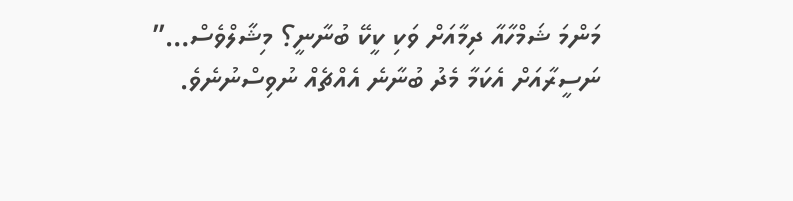މަންމަ ޝަމްހާއާ ދިމާއަށް ވަކި ކީކޭ ބުނާނީ؟ މިޝާލްވެސް…” ނަސީރާއަށް އެކަމާ މެދު ބުނާނެ އެއްޗެއް ނުވިސްނުނެވެ.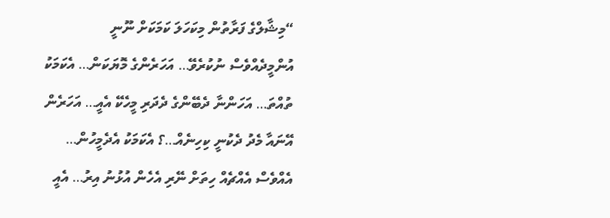“މިޝާލްގެ ފަރާތުން މިކަހަލަ ކަމަކަށް ނޫނީ އުންމީދެއްވެސް ނުކުރެވޭ… އަހަރެންގެ މޮޔަކަން… އެކަމަކު ތުއްތަ… އަހަންނާ ދެބޭންގެ ދެދަރި މީހެކޭ އެއީ… އަހަރެން އޭނައާ މެދު ދެކުނީ ކިހިނެއް…؟ އެކަމަކު އެދެމީހުން… އެއްވެސް އެއްޗެއް ހިތަށް ނޭރި އެހެން އުޅުނު އިރު… އެއީ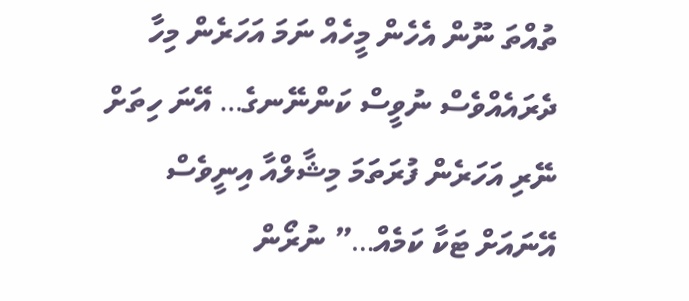ތުއްތަ ނޫން އެހެން މީހެއް ނަމަ އަހަރެން މިހާ ދެރައެއްވެސް ނުވީސް ކަންނޭނގެ… އޭނަ ހިތަށް ނޭރި އަހަރެން ފުރަތަމަ މިޝާލްއާ އިނީވެސް އޭނައަށް ޓަކާ ކަމެއް…” ނުރޯން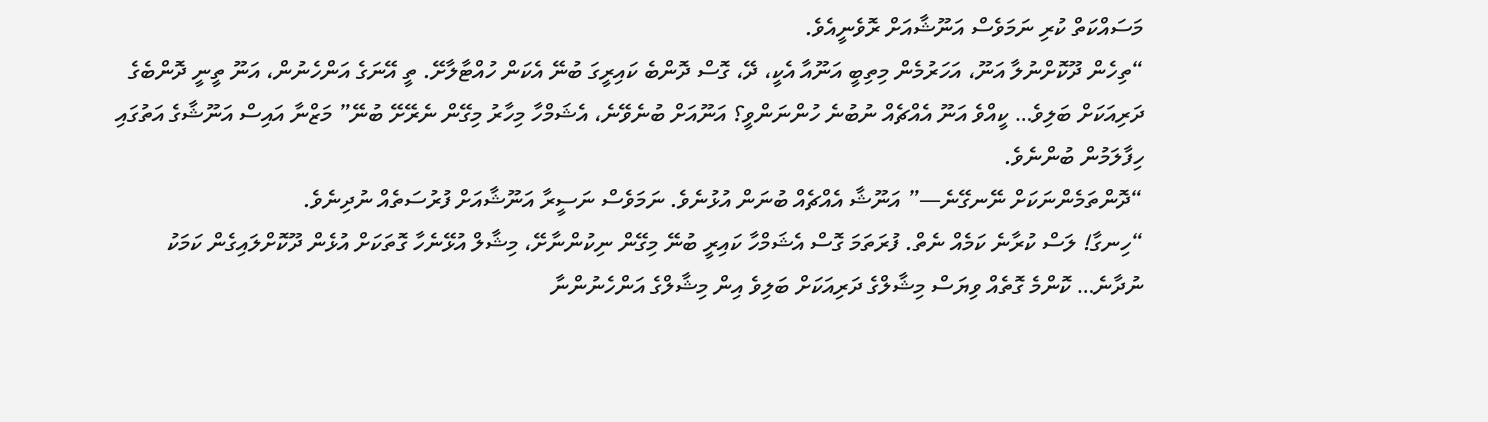މަސައްކަތް ކުރި ނަމަވެސް އަނޫޝާއަށް ރޮވެނީއެވެ.
“ތިހެން ދޫކޮށްނުލާ އަނޫ، އަހަރުމެން މިތިބީ އަނޫއާ އެކީ، ދޭ، ގޮސް ދޮންބެ ކައިރީގަ ބުނޭ އެކަން ހުއްޓާލާށޭ. ތީ އޭނަގެ އަންހެނުން، އަނޫ ތީނީ ދޮންބެގެ ދަރިއަކަށް ބަލިވެ… ކީއްވެ އަނޫ އެއްޗެއް ނުބުނެ ހުންނަންވީ؟ އަނޫއަށް ބުނެވޭނެ، އެޝަމްހާ މިހާރު މިގޭން ނެރޭށޭ ބުނޭ” މަޒްނާ އައިސް އަނޫޝާގެ އަތުގައި ހިފާލަމުން ބުންނެވެ.
“ދޮންތަމެންނަކަށް ނޭނގޭނެ—” އަނޫޝާ އެއްޗެއް ބުނަން އުޅުނެވެ. ނަމަވެސް ނަސީރާ އަނޫޝާއަށް ފުރުސަތެއް ނުދިނެވެ.
“ހިނގާ! ލަސް ކުރާނެ ކަމެއް ނެތް. ފުރަތަމަ ގޮސް އެޝަމްހާ ކައިރީ ބުނޭ މިގޭން ނިކުންނާށޭ، މިޝާލް އުޅޭނެހާ ގޮތަކަށް އުޅެން ދޫކޮށްލައިގެން ކަމަކު ނުދާނެ… ކޮންމެ ގޮތެއް ވިޔަސް މިޝާލްގެ ދަރިއަކަށް ބަލިވެ އިން މިޝާލްގެ އަންހެނުންނާ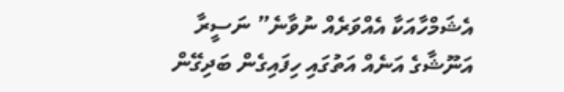އެޝަމްހާއަކާ އެއްވަރެއް ނުވާނެ” ނަސީރާ އަނޫޝާގެ އަނެއް އަތުގައި ހިފައިގެން ބަދިގޭން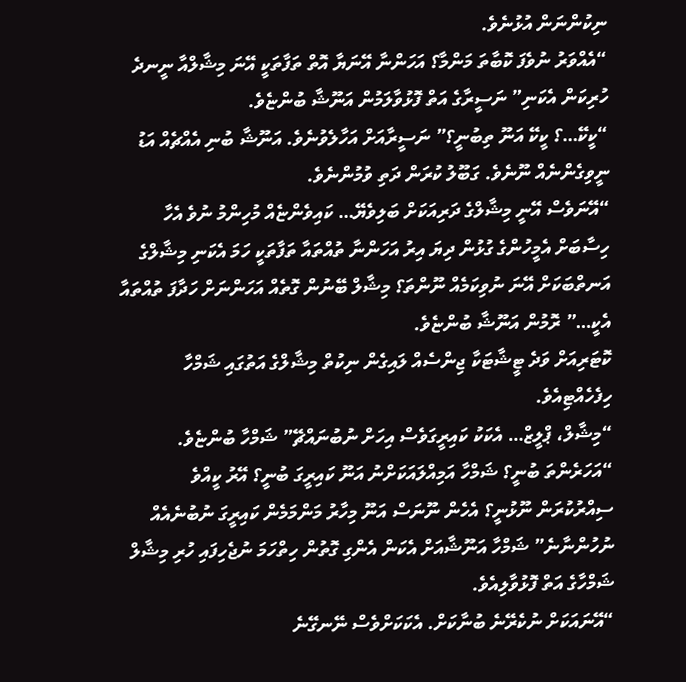ނިކުންނަން އުޅުނެވެ.
“އެއްވަރު ނުވެފަ ކޮބާތަ މަންމާ؟ އަހަންނާ އޭނަޔާ އޮތް ތަފާތަކީ އޭނަ މިޝާލްއާ ނީނދެ ހުރިކަން އެކަނި” ނަސީރާގެ އަތް ފޮޅުވާލަމުން އަނޫޝާ ބުންޏެވެ.
“ކީކޭ…؟ ކީކޭ އަނޫ ތިބުނީ؟” ނަސީރާއަށް އަހާލެވުނެވެ. އަނޫޝާ ބުނި އެއްޗެއް އަޑު ނީވިގެންނެއް ނޫނެވެ. ގަބޫލު ކުރަން ދަތި ވުމުންނެވެ.
“އޭނަވެސް އޭނީ މިޝާލްގެ ދަރިއަކަށް ބަލިވެޔޭ… ކައިވެންޏެއް މުހިންމު ނުވެ އެހާ ހިސާބަށް އެމީހުންގެ ގުޅުން ދިޔަ އިރު އަހަންނާ ތުއްތައާ ތަފާތަކީ ހަމަ އެކަނި މިޝާލްގެ އަނތްބަކަށް އޭނަ ނުވިކަމެއް ނޫންތަ؟ މިޝާލް ބޭނުން ގޮތެއް އަހަންނަށް ހަދާފަ ތުއްތައާ އެކީ…” ރޮމުން އަނޫޝާ ބުންޏެވެ.
ކޮޓަރިއަށް ވަދެ ޓީޝާޓަކާ ޖިންސެއް ލައިގެން ނިކުތް މިޝާލްގެ އަތުގައި ޝަމްހާ ހިފެހެއްޓިއެވެ.
“މިޝާލް، ޕްލީޒް… އެކަކު ކައިރީގަވެސް އިހަށް ނުބުނައްޗޭ” ޝަމްހާ ބުންޏެވެ.
“އަހަރެންތަ ބުނީ؟ ޝަމްހާ އަމިއްލައަކަށްނު އަނޫ ކައިރީގަ ބުނީ؟ އޭރު ކީއްވެ ސިއްރުކުރަން ނޫޅުނީ؟ އެހެން ނޫނަސް އަނޫ މިހާރު މަންމަމެން ކައިރީގަ ނުބުނެއެއް ނުހުންނާނެ” ޝަމްހާ އަނޫޝާއަށް އެކަން އެންގި ގޮތުން ހިތްހަމަ ނުޖެހިފައި ހުރި މިޝާލް ޝަމްހާގެ އަތް ފޮޅުވާލިއެވެ.
“އޭނައަކަށް ނުކެރޭނެ ބުނާކަށް. އެކަކަށްވެސް ނޭނގޭނެ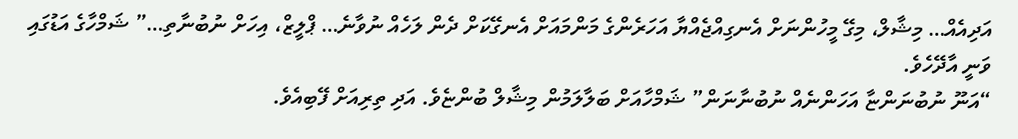އަދިއެއް… މިޝާލް، މިގޭ މީހުންނަށް އެނގިއްޖެއްޔާ އަހަރެންގެ މަންމައަށް އެނގޭކަށް ދެން ލަހެއް ނުވާނެ… ޕްލީޒް، އިހަށް ނުބުނާތި…” ޝަމްހާގެ އަޑުގައި ވަނީ އާދޭހެވެ.
“އަނޫ ނުބުނަންޏާ އަހަންނެއް ނުބުނާނަން” ޝަމްހާއަށް ބަލާލަމުން މިޝާލް ބުންޏެވެ. އަދި ތިރިއަށް ފޭބިއެވެ.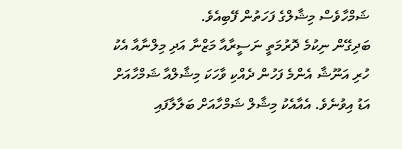ޝަމްހާވެސް މިޝާލްގެ ފަހަތުން ފޭބިއެވެ.
ބަދިގޭން ނިކުމެ ދޮރުމަތީ ނަސީރާއާ މަޒްނާ އަދި މިލްނާއާ އެކު ހުރި އަނޫޝާ އެންމެ ފަހުން ދެއްކި ވާހަކަ މިޝާލްއާ ޝަމްހާއަށް އަޑު އިވުނެވެ. އެއާއެކު މިޝާލް ޝަމްހާއަށް ބަލާލާފައި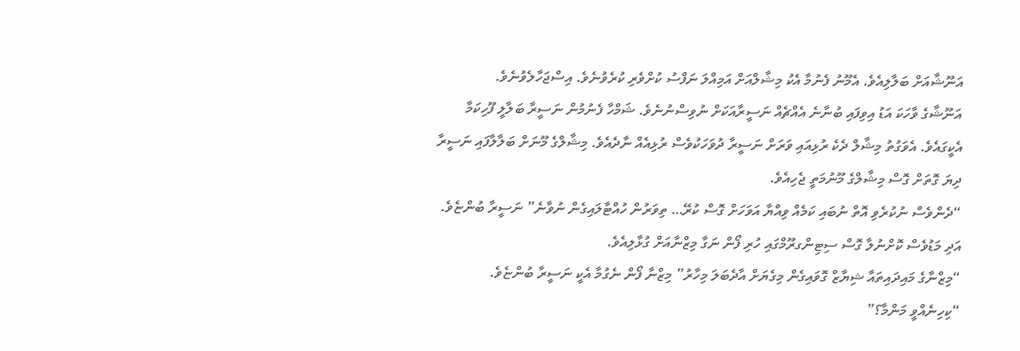އަނޫޝާއަށް ބަލާލިއެވެ. އެމޫނު ފެނުމާ އެކު މިޝާލްއަށް އަމިއްލަ ނަފްސު ކުށްވެރި ކުރެވުނެވެ. އިސްޖަހާލެވުނެވެ.
އަނޫޝާގެ ވާހަކަ އަޑު އިވިފައި ބުނާނެ އެއްޗެއް ނަސީރާއަކަށް ނުވިސްނުނެވެ. ޝަމްހާ ފެނުމުން ނަސީރާ ބަލާލީ ފޫހިކަމާ އެކީގައެވެ. އެވަގުތު މިޝާލް ދެކެ ރުޅިއައި ވަރަށް ނަސީރާ ދުވަހަކުވެސް ރުޅިއެއް ނާދެއެވެ. މިޝާލްގެ މޫނަށް ބަލާލާފައި ނަސީރާ ދިޔަ ގޮތަށް ގޮސް މިޝާލްގެ މޫނުމަތީ ޖެހިއެވެ.
“ދެންވެސް ނުކުރެވި އޮތް ނުބައި ކަމެއް ވިއްޔާ އަވަހަށް ގޮސް ކުރޭ… ތިވަރުން ހުއްޓާލައިގެން ނުވާނެ” ނަސީރާ ބުންޏެވެ. އަދި މަޑުވެސް ކޮށްނުލާ ގޮސް ސިޓިންގރޫމްގައި ހުރި ފޯން ނަގާ މިޒްނާއަށް ގުޅާލިއެވެ.
“މިޒްނާގެ މައިދައިތައާ ޝިޔާޒް ގޮވައިގެން މިގެޔަށް އާދެބަލަ މިހާރު” މިޒްނާ ފޯން ނެގުމާ އެކީ ނަސީރާ ބުންޏެވެ.
“ކިހިނެއްވީ މަންމާ؟”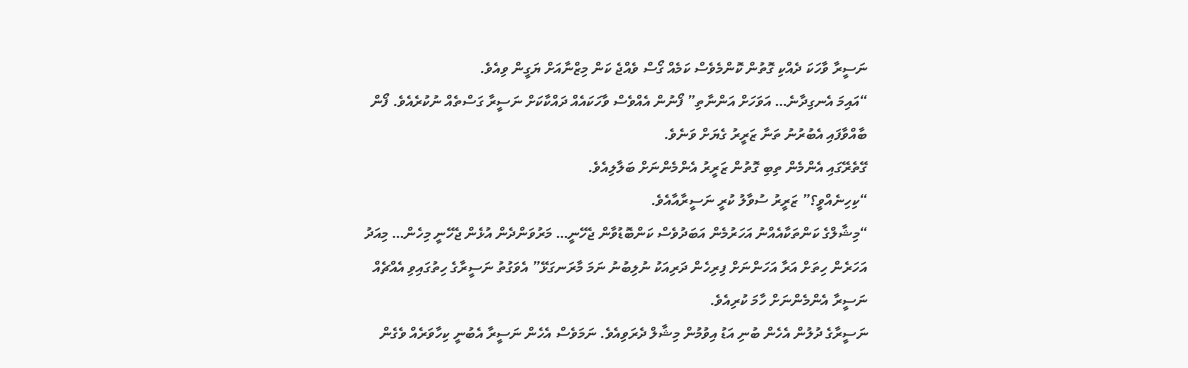ނަސީރާ ވާހަކަ ދެއްކި ގޮތުން ކޮންމެވެސް ކަމެއް ގޯސް ވެއްޖެ ކަން މިޒްނާއަށް ޔަގީން ވިއެވެ.
“އައިމަ އެނގިދާނެ… އަވަހަށް އަންނާތި” ފޯނުން އެއްވެސް ވާހަކައެއް ދައްކާކަށް ނަސީރާ ގަސްތެއް ނުކުރެއެވެ. ފޯން ބާއްވާފައި އެބުރުނު ތަނާ ޒަރީރު ގެޔަށް ވަނެވެ.
ގޭތެރޭގައި އެންމެން ތިބި ގޮތުން ޒަރީރު އެންމެންނަށް ބަލާލިއެވެ.
“ކިހިނެއްވީ؟” ޒަރީރު ސުވާލު ކުރީ ނަސީރާއާއެވެ.
“މިޝާލްގެ ކަންތަކާއެއްނު އަހަރުމެން އަބަދުވެސް ކަންބޮޑުވާން ޖެހޭނީ… މަރުވަންދެން އުޅެން ޖެހޭނީ މިހެން… މިއަދު އަހަރެން ހިތަށް އަރާ އަހަންނަށް ފިރިހެން ދަރިއަކު ނުލިބުނު ނަމަ މާރަނގަޅޭ” އެވަގުތު ނަސީރާގެ ހިތުގައިވި އެއްޗެއް ނަސީރާ އެންމެންނަށް ހާމަ ކުރިއެވެ.
ނަސީރާގެ ދުލުން އެހެން ބުނި އަޑު އިވުމުން މިޝާލް ދެރަވިއެވެ. ނަމަވެސް އެހެން ނަސީރާ އެބުނީ ކިހާވަރެއް ވެގެން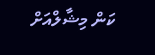ކަން މިޝާލްއަށް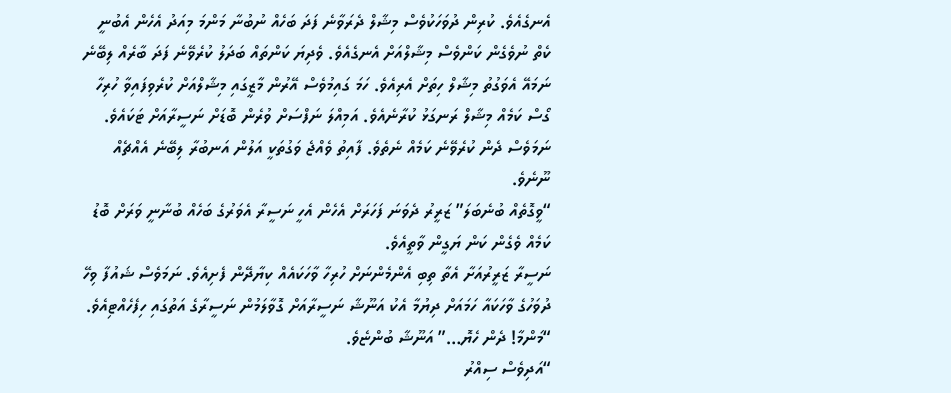އެނގެއެވެ. ކުރިން ދުވަހަކުވެސް މިޝާލް ދެރަވާނެ ފަދަ ބަހެއް ނުބުނާ މަންމަ މިއަދު އެހެން އެބުނީ ކެތް ނުވެގެން ކަންވެސް މިޝާލްއަށް އެނގެއެވެ. ވެދިޔަ ކަންތައް ބަދަލު ކުރެވޭނެ ފަދަ ބާރެއް ލިބޭނެ ނަމައޭ އެވަގުތު މިޝާލް ހިތަށް އެރިއެވެ. ހަމަ ގައިމުވެސް އޭރުން މާޒީގައި މިޝާލްއަށް ކުރެވިފައިވާ ހުރިހާ ގޯސް ކަމެއް މިޝާލް ރަނގަޅު ކުރާނެއެވެ. އަމިއްލަ ނަފްސަށް ވުރެން ބޮޑަށް ނަސީރާއަށް ޓަކައެވެ. ނަމަވެސް ދެން ކުރެވޭނެ ކަމެއް ނެތެވެ. ފާއިތު ވެއްޖެ ވަގުތަކީ އަލުން އަނބުރާ ލިބޭނެ އެއްޗެއް ނޫނެވެ.
“ވީގޮތެއް ބުނެބަލަ” ޒަރީރު ދެވަނަ ފަހަރަށް އެހެން އެހީ ނަސީރާ އެވަރުގެ ބަހެއް ބުނާނީ ވަރަށް ބޮޑު ކަމެއް ވެގެން ކަން ޔަގީން ވާތީއެވެ.
ނަސީރާ ޒަރީރުއަށާ އެތާ ތިބި އެންމެންނަށް ހުރިހާ ވާހަކައެއް ކިޔާދޭން ފެށިއެވެ. ނަމަވެސް ޝައުފާ ވިހޭ ދުވަހުގެ ވާހަކައާ ހަމައަށް ދިޔުމާ އެކު އަނޫޝާ ނަސީރާއަށް ގޮވާލަމުން ނަސީރާގެ އަތުގައި ހިފެހެއްޓިއެވެ.
“މަންމާ! ދެން ހެޔޮ…” އަނޫޝާ ބުންޏެވެ.
“އަދިވެސް ސިއްރު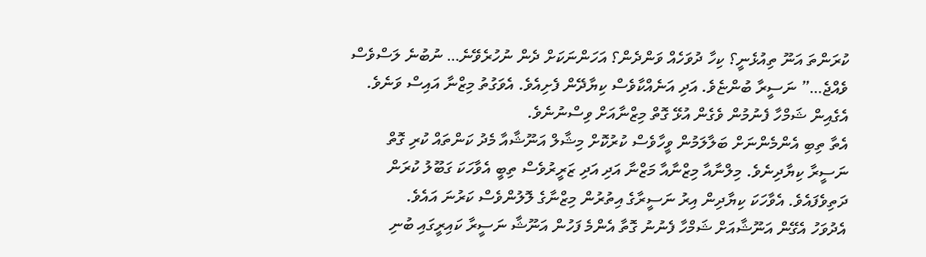ކުރަންތަ އަނޫ ތިއުޅެނީ؟ ކިހާ ދުވަހެއް ވަންދެން؟ އަހަންނަކަށް ދެން ނުހުރެވޭނެ… ނުބުނެ ލަސްވެސް ވެއްޖެ…” ނަސީރާ ބުންޏެވެ. އަދި އަނެއްކާވެސް ކިޔާދޭން ފެށިއެވެ. އެވަގުތު މިޒްނާ އައިސް ވަނެވެ. އެގެއިން ޝަމްހާ ފެނުމުން ވެގެން އުޅޭ ގޮތް މިޒްނާއަށް ވިސްނުނެވެ.
އެތާ ތިބި އެންމެންނަށް ބަލާލަމުން ވީހާވެސް ކުރުކޮށް މިޝާލް އަނޫޝާއާ މެދު ކަންތައް ކުރި ގޮތް ނަސީރާ ކިޔާދިނެވެ. މިލްނާއާ މިޒްނާއާ މަޒްނާ އަދި އަދި ޒަރީރުވެސް ތިބީ އެވާހަކަ ގަބޫލު ކުރަން ދަތިވެފައެވެ. އެވާހަކަ ކިޔާދިން އިރު ނަސީރާގެ އިތުރުން މިޒްނާގެ ލޮލުންވެސް ކަރުނަ އައެވެ.
އެދުވަހު އެގޭން އަނޫޝާއަށް ޝަމްހާ ފެނުނު ގޮތާ އެންމެ ފަހުން އަނޫޝާ ނަސީރާ ކައިރީގައި ބުނި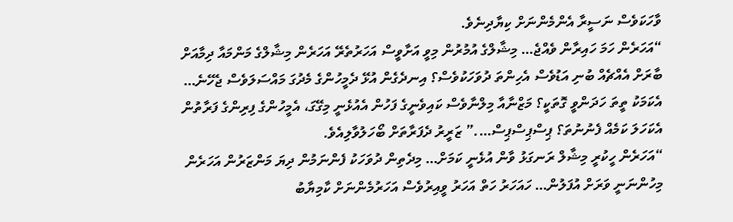ވާހަކަވެސް ނަސީރާ އެންމެންނަށް ކިޔާދިނެވެ.
“އަހަރެން ހަމަ ހައިރާން ވެއްޖެ… މިޝާލްގެ އުމުރުން މިވީ އަށާވީސް އަހަރުތެރޭ އަހަރެން މިޝާލްގެ މަންމައާ ދިމާއަށް ބާރަށް އެއްޗެއް ބުނި އަޑުވެސް އެހިންތަ ދުވަހަކުވެސް؟ އިނދެގެން އުޅޭ ދެމީހުންގެ މެދުގަ މައްސަލަވެސް ޖެހޭނެ… އެކަމަކު ތީތަ ހަދަންވީ ގޮތަކީ؟ މަޒްނާއާ މިލްނާވެސް ކައިވެނީގެ ފަހުން އެއުޅެނީ މިގޭގަ، އެމީހުންގެ ފިރިންގެ ފަރާތުން އެކަހަލަ ކަމެއް ފެނުނުތަ؟ ޕިސްޕިސްޕިސް….” ޒަރީރު ދެފަރާތަށް ބޯހަލުވާލިއެވެ.
“އަހަރެން ހީކުރީ މިޝާލް ރަނގަޅު ވާން އުޅެނީ ކަމަށް… މިދެތިން ދުވަހަކު ފެންނަމުން ދިޔަ މަންޒަރުން އަހަރެން މިހުންނަނީ ވަރަށް އުފަލުން… ހައަހަރު ހަތް އަހަރު ވީއިރުވެސް އަހަރުމެންނަށް ކާމިޔާބު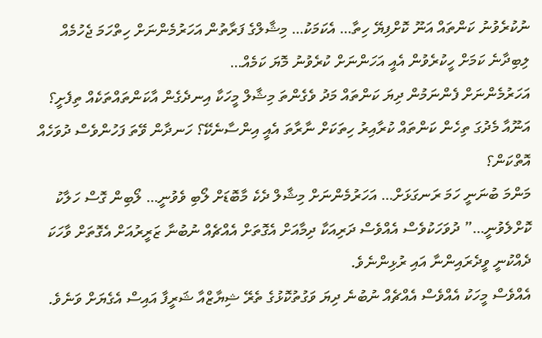ނުކުރެވުނު ކަންތައް އަނޫ ކޮށްފިޔޭ ހިތާ… އެކަމަކު… މިޝާލްގެ ފަރާތުން އަހަރުމެންނަށް ހިތްހަމަ ޖެހުމެއް ލިބިދާނެ ކަމަށް ހީކުރެވުން އެއީ އަހަންނަށް ކުރެވުނު މޮޔަ ކަމެއް…
އަހަރުމެންނަށް ފެންނަމުން ދިޔަ ކަންތައް މަދު ވެގެންތަ މިޝާލް މީހަކާ އިނދެގެން އާކަންތައްތަކެއް ތިފެށީ؟ އަނޫއާ މެދުގަ ތިހެން ކަންތައް ކުރާއިރު ހިތަކަށް ނާރާތަ އެއީ އިންސާނެކޭ؟ ހަނދާން ވޭތަ ފަހުންވެސް ދުވަހެއް އޮތްކަން؟
މަންމަ ބުނަނީ ހަމަ ރަނގަޅަށް… އަހަރުމެންނަށް މިޝާލް ދެކެ މާބޮޑަށް ލޯބި ވެވުނީ… ލޯބިން ގޮސް ހަލާކު ކޮށްލެވުނީ…” ދުވަހަކުވެސް އެއްވެސް ދަރިއަކާ ދިމާއަށް އެގޮތަށް އެއްޗެއް ނުބުނާ ޒަރީރުއަށް އެގޮތަށް ވާހަކަ ދެއްކުނީ ވީދެރައިންނާ އައި ރުޅިންނެވެ.
އެއްވެސް މީހަކު އެއްވެސް އެއްޗެއް ނުބުނެ ދިޔަ ވަގުތުކޮޅުގެ ތެރޭ ޝިޔާޒްއާ ޝަރީފާ އައިސް އެގެޔަށް ވަނެވެ.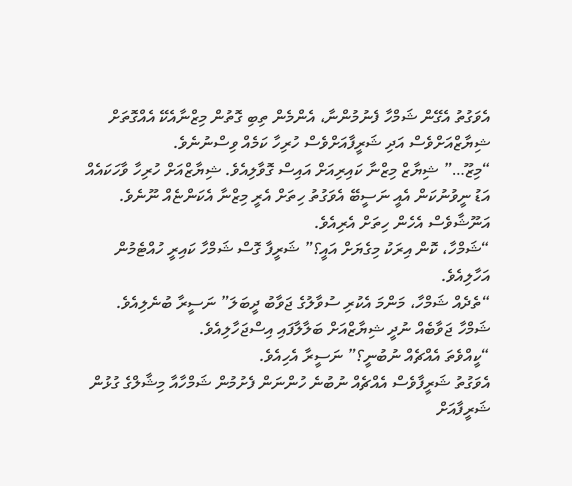އެވަގުތު އެގޭން ޝަމްހާ ފެނުމުންނާ، އެންމެން ތިބި ގޮތުން މިޒްނާއެކޭ އެއްގޮތަށް ޝިޔާޒްއަށްވެސް އަދި ޝަރީފާއަށްވެސް ހުރިހާ ކަމެއް ވިސްނުނެވެ.
“މިޒޫ…” ޝިޔާޒް މިޒްނާ ކައިރިއަށް އައިސް ގޮވާލިއެވެ. ޝިޔާޒްއަށް ހުރިހާ ވާހަކައެއް އަޑު ނީވުނުކަން އެއީ ނަސީބޭ އެވަގުތު ހިތަށް އެރީ މިޒްނާ އެކަންޏެއް ނޫނެވެ. އަނޫޝާވެސް އެހެން ހިތަށް އެރިއެވެ.
“ޝަމްހާ، ކޮން އިރަކު މިގެޔަށް އައީ؟” ޝަރީފާ ގޮސް ޝަމްހާ ކައިރީ ހުއްޓެމުން އަހާލިއެވެ.
“ތެދެއް ޝަމްހާ، މަންމަ އެކުރި ސުވާލުގެ ޖަވާބު ދީބަލަ” ނަސީރާ ބުނެލިއެވެ.
ޝަމްހާ ޖަވާބެއް ނުދީ ޝިޔާޒްއަށް ބަލާލާފައި އިސްޖަހާލިއެވެ.
“ކީއްވެތަ އެއްޗެއް ނުބުނީ؟” ނަސީރާ އެހިއެވެ.
އެވަގުތު ޝަރީފާވެސް އެއްޗެއް ނުބުނެ ހުންނަން ފެށުމުން ޝަމްހާއާ މިޝާލްގެ ގުޅުން ޝަރީފާއަށް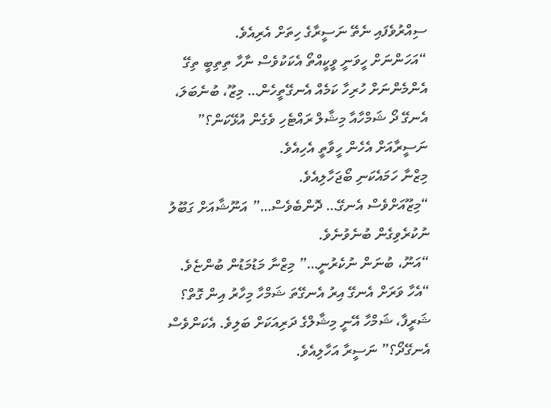ސިއްރުވެފައި ނެތޭ ނަސީރާގެ ހިތަށް އެރިއެވެ.
“އަހަންނަށް ހީވަނީ ވީކީއްތޯ އެކަކުވެސް ނާހާ ތިތިބީ ތިގޭ އެންމެންނަށް ހުރިހާ ކަމެއް އެނގޭތީހެން… މިޒޫ، ބުނެބަލަ، އެނގޭ ދޯ ޝަމްހާއާ މިޝާލް ރައްޓެހި ވެގެން އުޅޭކަން؟” ނަސީރާއަށް އެހެން ހީވާތީ އެހިއެވެ.
މިޒްނާ ހަމައެކަނި ބޯޖަހާލިއެވެ.
“މިޒޫއަށްވެސް އެނގޭ… ދޮންބެވެސް…” އަނޫޝާއަށް ގަބޫލު ނުކުރެވިގެން ބުނެވުނެވެ.
“އަނޫ، ބުނަން ނުކެރުނީ…” މިޒްނާ މަޑުމަޑުން ބުންޏެވެ.
“އެހާ ވަރަށް އެނގޭ އިރު އެނގޭތަ ޝަމްހާ މިހާރު އިން ގޮތް؟ ޝަރީފާ، ޝަމްހާ އޭނީ މިޝާލްގެ ދަރިއަކަށް ބަލިވެ. އެކަންވެސް އެނގޭދޯ؟” ނަސީރާ އަހާލިއެވެ.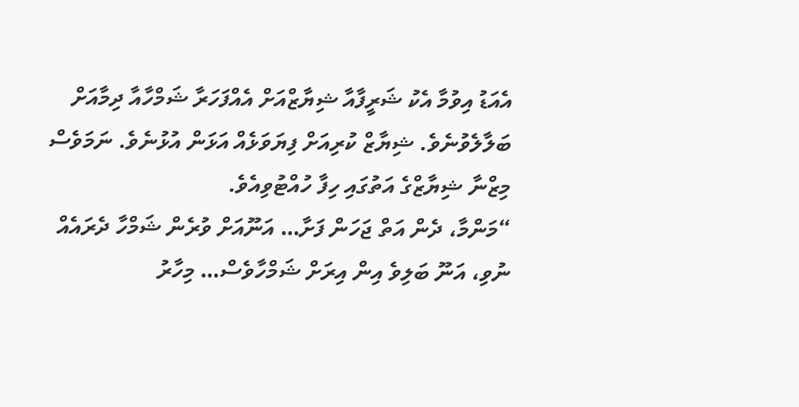އެއަޑު އިވުމާ އެކު ޝަރީފާއާ ޝިޔާޒްއަށް އެއްފަހަރާ ޝަމްހާއާ ދިމާއަށް ބަލާލެވުނެވެ. ޝިޔާޒް ކުރިއަށް ފިޔަވަޅެއް އަޅަން އުޅުނެވެ. ނަމަވެސް މިޒްނާ ޝިޔާޒްގެ އަތުގައި ހިފާ ހުއްޓުވިއެވެ.
“މަންމާ، ދެން އަތް ޖަހަން ފަށާ… އަނޫއަށް ވުރެން ޝަމްހާ ދެރައެއް ނުވި، އަނޫ ބަލިވެ އިން އިރަށް ޝަމްހާވެސް… މިހާރު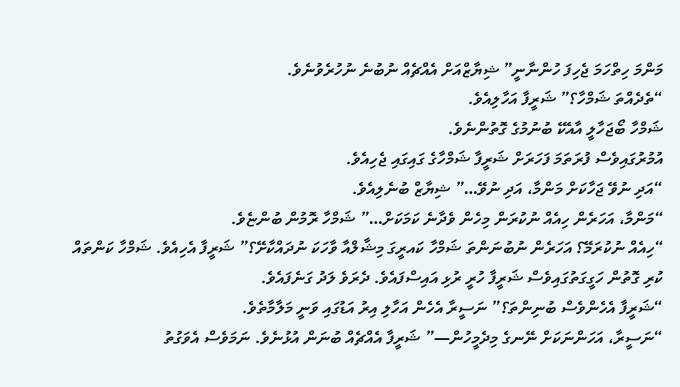މަންމަ ހިތްހަމަ ޖެހިފަ ހުންނާނީ” ޝިޔާޒްއަށް އެއްޗެއް ނުބުނެ ނުހުރެވުނެވެ.
“ތެދެއްތަ ޝަމްހާ؟” ޝަރީފާ އަހާލިއެވެ.
ޝަމްހާ ބޯޖަހާލީ އާއެކޭ ބުނުމުގެ ގޮތުންނެވެ.
އުމުރުގައިވެސް ފުރަތަމަ ފަހަރަށް ޝަރީފާ ޝަމްހާގެ ގައިގައި ޖެހިއެވެ.
“އަދި ނުވޭ ޖަހާކަށް މަންމާ، އަދި ނުވޭ…” ޝިޔާޒް ބުނެލިއެވެ.
“މަންމާ، އަހަރެން ހިއެއް ނުކުރަން މިހެން ވެދާނެ ކަމަކަށް…” ޝަމްހާ ރޮމުން ބުންޏެވެ.
“ހިއެއް ނުކުރަމޭ؟ އަހަރެން ނުބުނަންތަ ޝަމްހާ ކައރީގަ މިޝާލްއާ ވާހަކަ ނުދައްކާށޭ؟” ޝަރީފާ އެހިއެވެ. ޝަމްހާ ކަންތައް ކުރި ގޮތުން ހަގީގަތުގައިވެސް ޝަރީފާ ހުރީ ރުޅި އައިސްފައެވެ. ދެރަވެ ލަދު ގަނެފައެވެ.
“ޝަރީފާ އެހެންވެސް ބުނިންތަ؟” ނަސީރާ އެހެން އަހާލި އިރު އަޑުގައި ވަނީ މަލާމާތެވެ.
“ނަސީރާ، އަހަންނަކަށް ނޭނގެ މިދެމީހުން—” ޝަރީފާ އެއްޗެއް ބުނަން އުޅުނެވެ. ނަމަވެސް އެވަގުތު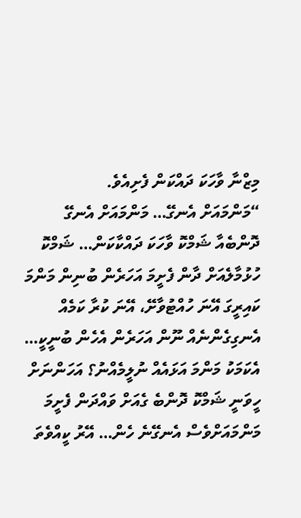މިޒްނާ ވާހަކަ ދައްކަން ފެށިއެވެ.
“މަންމައަށް އެނގޭ… މަންމައަށް އެނގޭ ދޮންބެއާ ޝަމްކޮ ވާހަކަ ދައްކާކަން… ޝަމްކޮ ހުޅުމާލެއަށް ދާން ފެށީމަ އަހަރެން ބުނިން މަންމަ ކައިރީގަ އޭނަ ހުއްޓުވާށޭ، އޭނަ ކުރާ ކަމެއް އެނގިގެންނެއް ނޫން އަހަރެން އެހެން ބުނީކީ… އެކަމަކު މަންމަ އަޅައެއް ނުލީމެއްނު؟ އަހަންނަށް ހީވަނީ ޝަމްކޮ ދޮންބެ ގެއަށް ވައްދަން ފެށީމަ މަންމައަށްވެސް އެނގޭނެ ހެން… އޭރު ކީއްވެތަ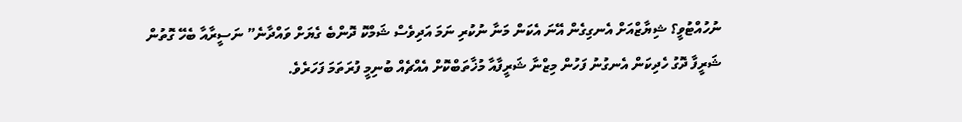ނުހުއްޓުވީ؟ ޝިޔާޒްއަށް އެނގިގެން އޭނަ އެކަން މަނާ ނުކުރި ނަމަ އަދިވެސް ޝަމްކޮ ދޮންބެ ގެޔަށް ވައްދާނެ” ނަސީރާއާ ބެހޭ ގޮތުން ޝަރީފާ ދޮގު ހެދިކަން އެނގުނު ފަހުން މިޒްނާ ޝަރީފާއާ މުޚާތަބްކޮށް އެއްޗެއް ބުނިމީ ފުރަތަމަ ފަހަރެވެ.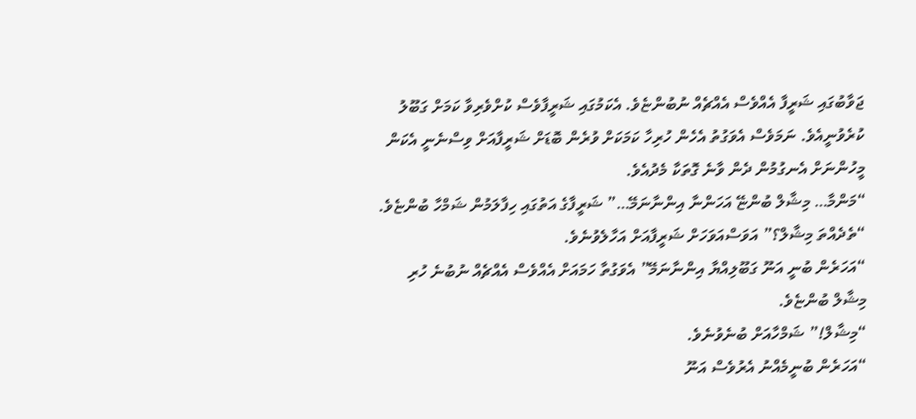ޖަވާބުގައި ޝަރީފާ އެއްވެސް އެއްޗެއް ނުބުންޏެވެ. އެކަމުގައި ޝަރީފާވެސް ކުށްވެރިވާ ކަމަށް ގަބޫލު ކުރެވުނީއެވެ. ނަމަވެސް އެވަގުތު އެހެން ހުރިހާ ކަމަކަށް ވުރެން ބޮޑަށް ޝަރީފާއަށް ވިސްނެނީ އެކަން މީހުންނަށް އެނގުމުން ދެން ވާނެ ގޮތަކާ މެދުއެވެ.
“މަންމާ… މިޝާލް ބުންޏޭ އަހަންނާ އިންނާނަމޭ…” ޝަރީފާގެ އަތުގައި ހިފާލަމުން ޝަމްހާ ބުންޏެވެ.
“ތެދެއްތަ މިޝާލް؟” އަވަސްއަވަހަށް ޝަރީފާއަށް އަހާލެވުނެވެ.
“އަހަރެން ބުނީ އަނޫ ގަބޫލިއްޔާ އިންނާނަމޭ” އެވަގުތާ ހަމައަށް އެއްވެސް އެއްޗެއް ނުބުނެ ހުރި މިޝާލް ބުންޏެވެ.
“މިޝާލް!” ޝަމްހާއަށް ބުނެވުނެވެ.
“އަހަރެން ބުނީމެއްނު އެރުވެސް އަނޫ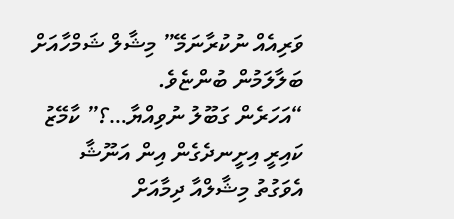ވަރިއެއް ނުކުރާނަމޭ” މިޝާލް ޝަމްހާއަށް ބަލާލަމުން ބުންޏެވެ.
“އަހަރެން ގަބޫލު ނުވިއްޔާ…؟” ކާމޭޒު ކައިރީ އިށީނދެގެން އިން އަނޫޝާ އެވަގުތު މިޝާލްއާ ދިމާއަށް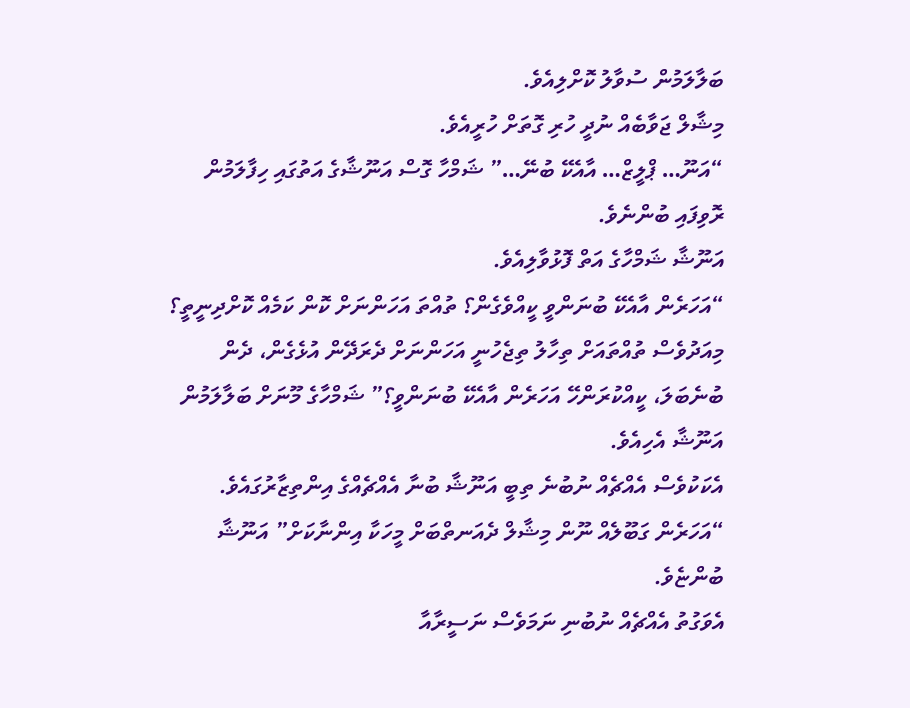ބަލާލަމުން ސުވާލު ކޮށްލިއެވެ.
މިޝާލް ޖަވާބެއް ނުދީ ހުރި ގޮތަށް ހުރީއެވެ.
“އަނޫ… ޕްލީޒް… އާއެކޭ ބުނޭ…” ޝަމްހާ ގޮސް އަނޫޝާގެ އަތުގައި ހިފާލަމުން ރޮވިފައި ބުންނެވެ.
އަނޫޝާ ޝަމްހާގެ އަތް ފޮޅުވާލިއެވެ.
“އަހަރެން އާއެކޭ ބުނަންވީ ކީއްވެގެން؟ ތުއްތަ އަހަންނަށް ކޮން ކަމެއް ކޮށްދިނީތީ؟ މިއަދުވެސް ތުއްތައަށް ތިހާލު ތިޖެހުނީ އަހަންނަށް ދެރަދޭން އުޅެގެން، ދެން ބުނެބަލަ، ކީއްކުރަންހޭ އަހަރެން އާއެކޭ ބުނަންވީ؟” ޝަމްހާގެ މޫނަށް ބަލާލަމުން އަނޫޝާ އެހިއެވެ.
އެކަކުވެސް އެއްޗެއް ނުބުނެ ތިބީ އަނޫޝާ ބުނާ އެއްޗެއްގެ އިންތިޒާރުގައެވެ.
“އަހަރެން ގަބޫލެއް ނޫން މިޝާލް ދެއަނތްބަށް މީހަކާ އިންނާކަށް” އަނޫޝާ ބުންޏެވެ.
އެވަގުތު އެއްޗެއް ނުބުނި ނަމަވެސް ނަސީރާއާ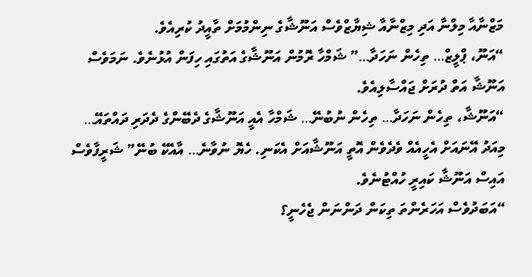މަޒްނާއާ މިލްނާ އަދި މިޒްނާއާ ޝިޔާޒްވެސް އަނޫޝާގެ ނިންމުމަށް ތާއީދު ކުރިއެވެ.
“އަނޫ، ޕްލީޒް… ތިހެން ނަހަދާ…” ޝަމްހާ ރޮމުން އަނޫޝާގެ އަތުގައި ހިފަން އުޅުނެވެ. ނަމަވެސް އަނޫޝާ އަތް ދުރަށް ޖައްސާލިއެވެ.
“އަނޫޝާ، ތިހެން ނަހަދާ… ތިހެން ނުބުނޭ… ޝަމްހާ އެއީ އަނޫޝާގެ ދެބޭންގެ ދެދަރި ދައްތައޭ… މިއަދު އޭނައަށް އެހީއެއް ވެދެވެން އޮތީ އަނޫޝާއަށް އެކަނި. ހެޔޮ ނުވާނެ… އާއެކޭ ބުނޭ” ޝަރީފާވެސް އައިސް އަނޫޝާ ކައިރީ ހުއްޓުނެވެ.
“އަބަދުވެސް އަހަރެންތަ ތިކަން ދަންނަން ޖެހެނީ؟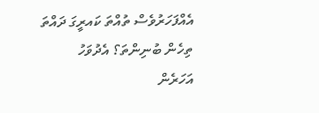އެއްފަހަރުވެސް ތުއްތަ ކައރީގަ ދައްތަ ތިހެން ބުނިންތަ؟ އެދުވަހު އަހަރެން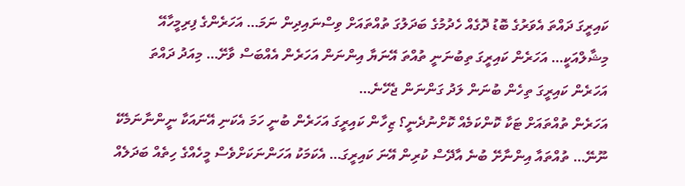ކައިރީގަ ދައްތަ އެވަރުގެ ބޮޑު ދޮގެއް ހެދުމުގެ ބަދަލުގަ ތުއްތައަށް ވިސްނައިދިން ނަމަ… އަހަރެންގެ ފިރިމީހާއޭ މިޝާލްއަކީ… އަހަރެން ކައިރީގަ ތިބުނަނީ ތުއްތަ އޭނަޔާ އިންނަން އަހަރެން އެއްބަސް ވާށޭ… މިއަދު ދައްތަ އަހަރެން ކައިރީގަ ތިހެން ބުނަން ލަދު ގަންނަން ޖެހޭނެ…
އަހަރެން ތުއްތައަށް ޓަކާ ކޮންކަމެއް ކޮށްނުދެނީ؟ ޒިހާން ކައިރީގަ އަހަރެން ބުނީ ހަމަ އެކަނި އޭނައަކާ ނީންނާނަމެކޭ ނޫނޭ… ތުއްތައާ އިންނާށޭ ބުނެ އާދޭސް ކުރިން އޭނަ ކައިރީގަ… އެކަމަކު އަހަންނަކަށްވެސް މީހެއްގެ ހިތެއް ބަދަލެއް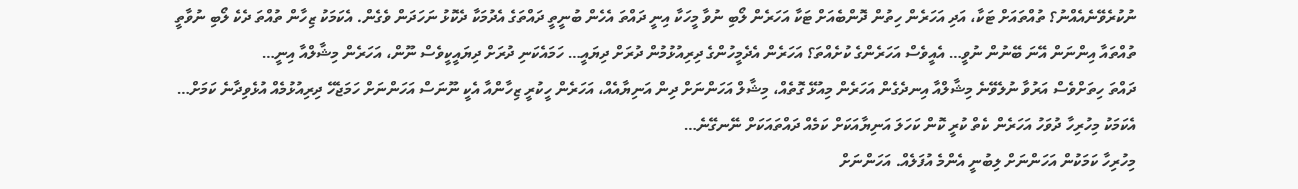ނުކުރެވޭނެއެއްނު؟ ތުއްތައަށް ޓަކާ، އަދި އަހަރެން ހިތުން ދޮންބެއަށް ޓަކާ އަހަރެން ލޯބި ނުވާ މީހަކާ އިނީ ދައްތަ އެހެން ބުނީތީ ދައްތަގެ އެދުމަކާ ދެކޮޅު ނަހަދަން ވެގެން. އެކަމަކު ޒިހާން ތުއްތަ ދެކެ ލޯބި ނުވާތީ ތުއްތައާ އިންނަން އޭނަ ބޭނުން ނުވީ… އެއީވެސް އަހަރެންގެ ކުށެއްތަ؟ އަހަރެން އެދެމީހުންގެ ދިރިއުޅުމުން ދުރަށް ދިޔައީ… ހަމައެކަނި ދުރަށް ދިޔައީކީވެސް ނޫން، އަހަރެން މިޝާލްއާ އިނީ…
ދައްތަ ހިތަށްވެސް އަރުވާ ނުލެވޭނެ މިޝާލްއާ އިނދެގެން އަހަރެން މިއުޅޭ ގޮތެއް، މިޝާލް އަހަންނަށް ދިން އަނިޔާއެއް، އަހަރެން ހީކުރީ ޒިހާންއާ އެކީ ނޫނަސް އަހަންނަށް ހަމަޖެހޭ ދިރިއުޅުމެއް އުޅެވިދާނެ ކަމަށް… އެކަމަކު މިހުރިހާ ދުވަހު އަހަރެން ކެތް ކުރީ ކޮން ކަހަލަ އަނިޔާއަކަށް ކަމެއް ދައްތައަކަށް ނޭނގޭނެ…
މިހުރިހާ ކަމަކުން އަހަންނަށް ލިބުނީ އެންމެ އުފަލެއް. އަހަންނަށް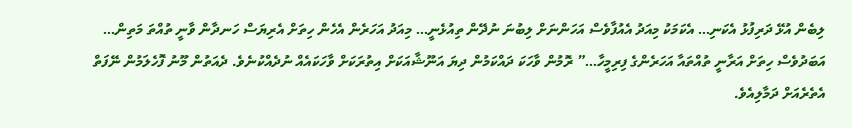ލިބެން އުޅޭ ދަރިފުޅު އެކަނި… އެކަމަކު މިއަދު އެއުފާވެސް އަހަންނަށް ލިބުނަ ނުދޭން ތިއުޅެނީ… މިއަދު އަހަރެން އެހެން ހިތަށް އެރިޔަސް ހަނދާން ވާނީ ތުއްތަ މަތިން… އަބަދުވެސް ހިތަށް އަރާނީ ތުއްތައާ އަހަރެންގެ ފިރިމީހާ…” ރޮމުން ވާހަކަ ދައްކަމުން ދިޔަ އަނޫޝާއަކަށް އިތުރަކަށް ވާހަކައެއް ނުދެއްކުނެވެ. ދެއަތުން މޫނު ފޮހެލަމުން ނޭފަތް އެތެރެއަށް ދަމާލިއެވެ.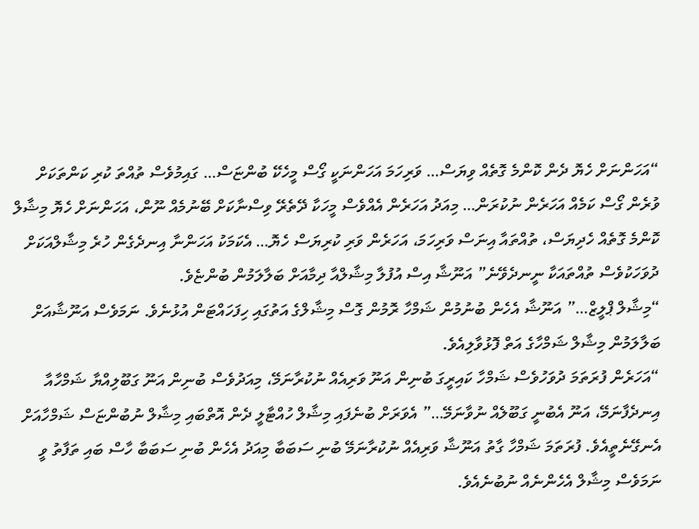“އަހަންނަށް ހެޔޮ ދެން ކޮންމެ ގޮތެއް ވިޔަސް… ވަރިހަމަ އަހަންނަކީ ގޯސް މީހެކޭ ބުންޏަސް… ގައިމުވެސް ތުއްތަ ކުރި ކަންތަކަށް ވުރެން ގޯސް ކަމެއް އަހަރެން ނުކުރަން… މިއަދު އަހަރެން އެއްވެސް މީހަކާ ދޭތެރޭ ވިސްނާކަށް ބޭނުމެއް ނޫން، އަހަންނަށް ހެޔޮ މިޝާލް ކޮންމެ ގޮތެއް ހެދިޔަސް، ތުއްތައާ އިނަސް ވަރިހަމަ، އަހަރެން ވަރި ކުރިޔަސް ހެޔޮ… އެކަމަކު އަހަންނާ އިނދެގެން ހުރެ މިޝާލްއަކަށް ދުވަހަކުވެސް ތުއްތައަކާ ނީނދެވޭނެ” އަނޫޝާ އިސް އުފުލާ މިޝާލްއާ ދިމާއަށް ބަލާލަމުން ބުންޏެވެ.
“މިޝާލް ޕްލީޒް…” އަނޫޝާ އެހެން ބުނުމުން ޝަމްހާ ރޮމުން ގޮސް މިޝާލްގެ އަތުގައި ހިފަހައްޓަން އުޅުނެވެ. ނަމަވެސް އަނޫޝާއަށް ބަލާލަމުން މިޝާލް ޝަމްހާގެ އަތް ފޮޅުވާލިއެވެ.
“އަހަރެން ފުރަތަމަ ދުވަހުވެސް ޝަމްހާ ކައިރީގަ ބުނިން އަނޫ ވަރިއެއް ނުކުރާނަމޭ، މިއަދުވެސް ބުނިން އަނޫ ގަބޫލިއްޔާ ޝަމްހާއާ އިނދެފާނަމޭ، އަނޫ އެބުނީ ގަބޫލެއް ނުވާނަމޭ…” އެވަރަށް ބުނެފައި މިޝާލް ހުއްޓާލީ ދެން އޮތްބައި މިޝާލް ނުބުންޏަސް ޝަމްހާއަށް އެނގޭނެތީއެވެ. ފުރަތަމަ ޝަމްހާ ގާތު އަނޫޝާ ވަރިއެއް ނުކުރާނަމޭ ބުނި ސަބަބާ މިއަދު އެހެން ބުނި ސަބަބާ ހާސް ބައި ތަފާތު ވީ ނަމަވެސް މިޝާލް އެހެންނެއް ނުބުނެއެވެ.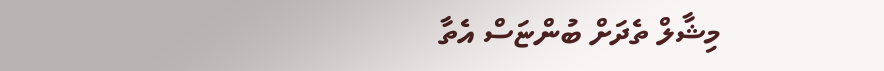މިޝާލް ތެދަށް ބުންޏަސް އެތާ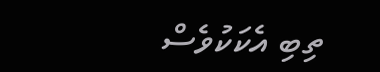ތިބި އެކަކުވެސް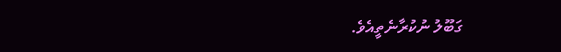ގަބޫލު ނުކުރާނެތީއެވެ.